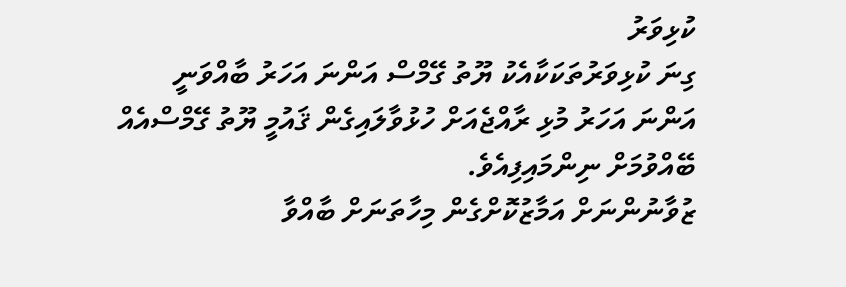ކުޅިވަރު
ގިނަ ކުޅިވަރުތަކަކާއެކު ޔޫތު ގޭމްސް އަންނަ އަހަރު ބާއްވަނީ
އަންނަ އަހަރު މުޅި ރާއްޖެއަށް ހުޅުވާލައިގެން ޤައުމީ ޔޫތު ގޭމްސްއެއް ބޭއްވުމަށް ނިންމައިފިއެވެ.
ޒުވާނުންނަށް އަމާޒުކޮށްގެން މިހާތަނަށް ބާއްވާ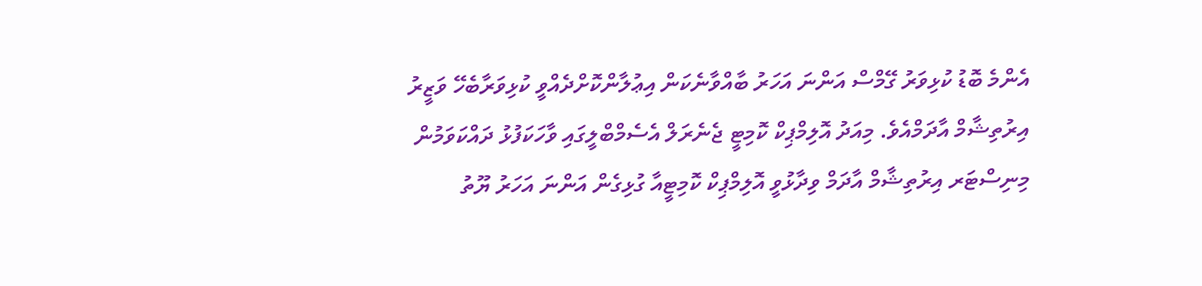އެންމެ ބޮޑު ކުޅިވަރު ގޭމްސް އަންނަ އަހަރު ބާއްވާނެކަން އިޢުލާންކޮށްދެއްވީ ކުޅިވަރާބެހޭ ވަޒީރު އިރުތިޝާމް އާދަމްއެވެ. މިއަދު އޮލިމްޕިކް ކޮމިޓީ ޖެނެރަލް އެސެމްބްލީގައި ވާހަކަފުޅު ދައްކަވަމުން މިނިސްޓަރ އިރުތިޝާމް އާދަމް ވިދާޅުވީ އޮލިމްޕިކް ކޮމިޓީއާ ގުޅިގެން އަންނަ އަހަރު ޔޫތު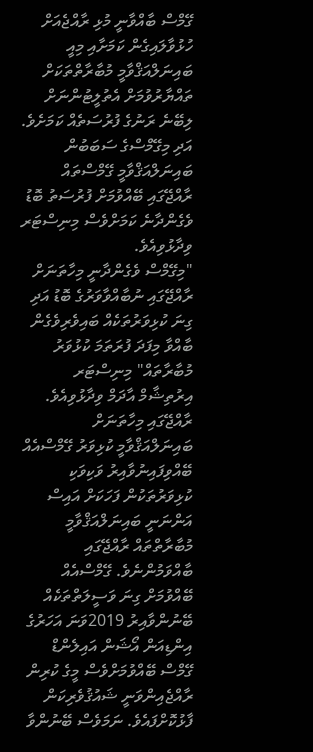ގޭމްސް ބާއްވާނީ މުޅި ރާއްޖެއަށް ހުޅުވާލައިގެން ކަމަށާއި މިއީ ބައިނަލްއަޤްވާމީ މުބާރާތްތަކަށް ތައްޔާރުވުމަށް އެތުލީޓުންނަށް ލިބޭނެ ރަނުގެ ފުރުސަތެއް ކަމަށެވެ. އަދި މިގޭމްސްގެ ސަބަބުން ބައިނަލްއަޤްވާމީ ގޭމްސްތައް ރާއްޖޭގައި ބޭއްވުމަށް ފުރުސަތު ބޮޑު ވެގެންދާނެ ކަމަށްވެސް މިނިސްޓަރ ވިދާޅުވިއެވެ.
"މިގޭމްސް ވެގެންދާނީ މިހާތަނަށް ރާއްޖޭގައި ނުބާއްވާވަރުގެ ބޮޑު އަދި ގިނަ ކުޅިވަރުތަކެއް ބައިވެރިވެގެން ބާއްވާ މިފަދަ ފުރަތަމަ ކުޅުވަރު މުބާރާތައް" މިނިސްޓަރ އިރުތިޝާމް އާދަމް ވިދާޅުވިއެވެ.
ރާއްޖޭގައި މިހާތަނަށް ބައިނަލްއަޤްވާމީ ކުޅިވަރު ގޭމްސްއެއް ބޭއްވިފައިނުވާއިރު ވަކިވަކި ކުޅިވަރުތަކުން ފަހަކަށް އައިސް އަންނަނީ ބައިނަލްއަޤްވާމީ މުބާރާތްތައް ރާއްޖޭގައި ބާއްވަމުންނެވެ. ގޭމްސްއެއް ބޭއްވުމަށް ގިނަ ވަސީލަތްތަކެއް ބޭނުންވާއިރު 2019ވަނަ އަހަރުގެ އިންޑިއަން އޯޝަން އައިލެންޑް ގޭމްސް ބޭއްވުމަށްވެސް މީގެ ކުރިން ރާއްޖެއިންވަނީ ޝައުޤުވެރިކަން ފާޅުކޮށްފައެވެ. ނަމަވެސް ބޭނުންވާ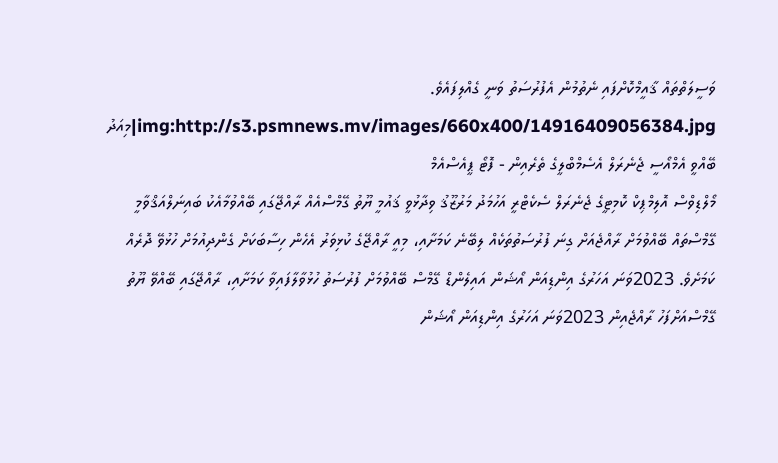ވަސީލަތްތައް ޤާއީމްކޮށްފައި ނެތުމުން އެފުރުސަތު ވަނީ ގެއްލިފައެވެ.
img:http://s3.psmnews.mv/images/660x400/14916409056384.jpg|މިއަދު ބޭއްވީ އެމްއޯސީ ޖެނެރަލް އެސެމްބްލީގެ ތެރެއިން - ފޮޓޯ ޕީއެސްއެމް
މޯލްޑިވްސް އޮލިމްޕިކް ކޮމިޓީގެ ޖެނެރަލް ސެކެޓްރީ އަހުމަދު މަރުޒޫޤު ވިދާޅުވީ ޤައުމީ ޔޫތު ގޭމްސްއެއް ރާއްޖޭގައި ބޭއްވުމާއެކު ބައިނަލްއަޤްވާމީ ގޭމްސްތައް ބޭއްވުމަށް ރާއްޖެއަށް ގިނަ ފުރުސަތުތަކެއް ލިބޭނެ ކަމަށާއި، މިއީ ރާއްޖޭގެ ކުޅިވަރު އެހެން ހިސާބަކަށް ގެންދިއުމަށް ހުޅުވޭ ދޮރެއް ކަމަށެވެ. 2023ވަނަ އަހަރުގެ އިންޑިއަން އޯޝަން އައިލެންޑް ގޭމްސް ބޭއްވުމަށް ފުރުސަތު ހުޅުވާލާފައިވާ ކަމަށާއި، ރާއްޖޭގައި ބޭއްވޭ ޔޫތު ގޭމްސްއަށްފަހު ރާއްޖެއިން 2023ވަނަ އަހަރުގެ އިންޑިއަން އޯޝަން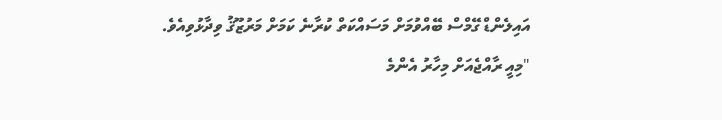އައިލެންޑް ގޭމްސް ބޭއްވުމަށް މަސައްކަތް ކުރާނެ ކަމަށް މަރުޒޫޤު ވިދާޅުވިއެވެ.
"މިއީ ރާއްޖެއަށް މިހާރު އެންމެ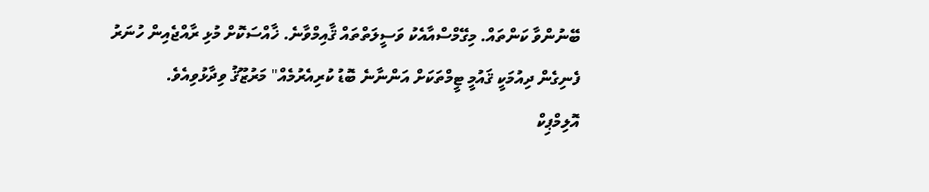ބޭނުންވާ ކަންތައް. މިގޭމްސްއާއެކު ވަސީލަތްތައް ޤާއިމްވާނެ. ޚާއްސަކޮށް މުޅި ރާއްޖެއިން ހުނަރު ފެނިގެން ދިއުމަކީ ޤައުމީ ޓީމްތަކަށް އަންނާނެ ބޮޑު ކުރިއެރުމެއް" މަރުޒޫޤު ވިދާޅުވިއެވެ.
އޮލިމްޕިކް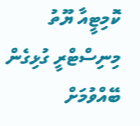ކޮމިޓީއާ ޔޫތު މިނިސްޓްރީ ގުޅިގެން ބޭއްވުމަށް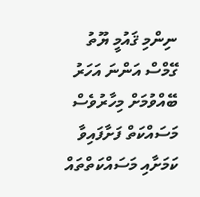ނިންމި ޤައުމީ ޔޫތު ގޭމްސް އަންނަ އަހަރު ބޭއްވުމަށް މިހާރުވެސް މަސައްކަތް ފަށާފައިވާ ކަމަށާއި މަސައްކަތްތައް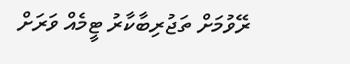ރޭވުމަށް ތަޖުރިބާކާރު ޓީމެއް ވަރަށް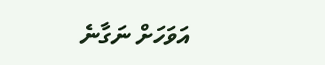އަވަހަށް ނަގާނެ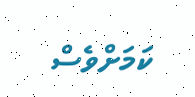ކަމަށްވެސް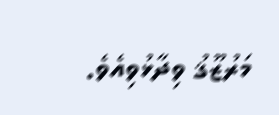މަރުޒޫޤު ވިދާޅުވިއެވެ.